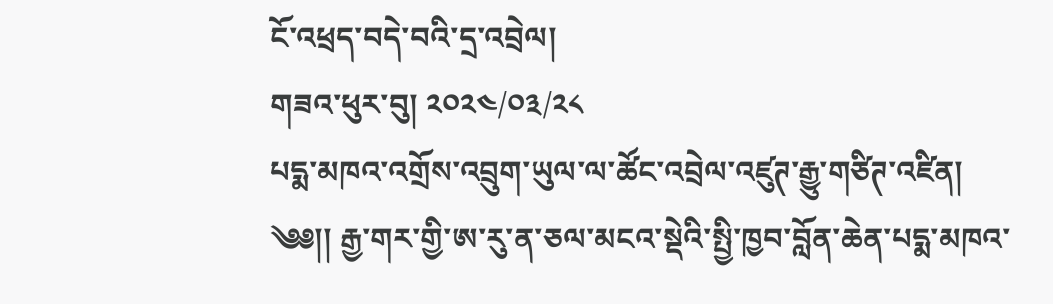ངོ་འཕྲད་བདེ་བའི་དྲ་འབྲེལ།
གཟའ་ཕུར་བུ། ༢༠༢༤/༠༣/༢༨
པདྨ་མཁའ་འགྲོས་འབྲུག་ཡུལ་ལ་ཚོང་འབྲེལ་འཛུཊ་རྒྱུ་གཙིཊ་འཛིན།
༄༅།། རྒྱ་གར་གྱི་ཨ་རུ་ན་ཅལ་མངའ་སྡེའི་སྤྱི་ཁྱབ་བློན་ཆེན་པདྨ་མཁའ་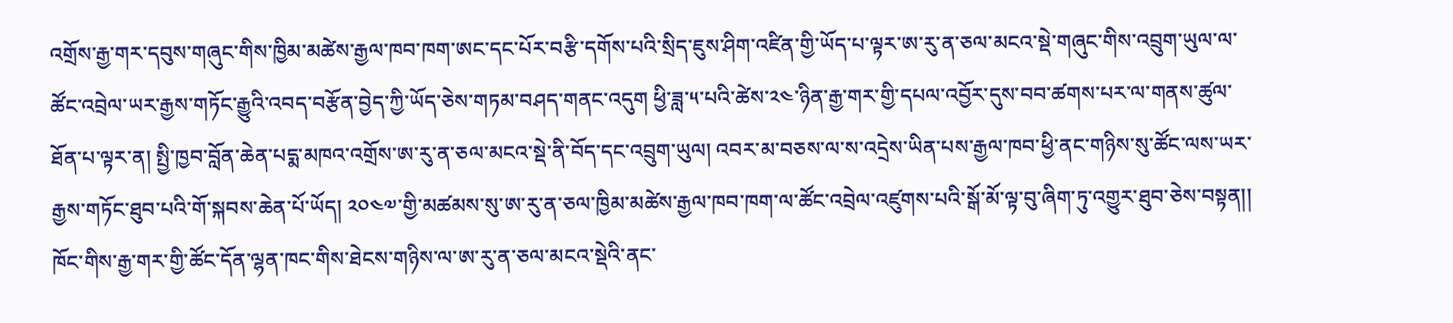འགྲོས་རྒྱ་གར་དབུས་གཞུང་གིས་ཁྱིམ་མཚེས་རྒྱལ་ཁབ་ཁག་ཨང་དང་པོར་བརྩི་དགོས་པའི་སྲིད་ཇུས་ཤིག་འཛིན་གྱི་ཡོད་པ་ལྟར་ཨ་རུ་ན་ཅལ་མངའ་སྡེ་གཞུང་གིས་འབྲུག་ཡུལ་ལ་ཚོང་འབྲེལ་ཡར་རྒྱས་གཏོང་རྒྱུའི་འབད་བརྩོན་བྱེད་ཀྱི་ཡོད་ཅེས་གཏམ་བཤད་གནང་འདུག ཕྱི་ཟླ་༥་པའི་ཚེས་༢༤་ཉིན་རྒྱ་གར་གྱི་དཔལ་འབྱོར་དུས་བབ་ཚགས་པར་ལ་གནས་ཚུལ་ཐོན་པ་ལྟར་ན། སྤྱི་ཁྱབ་བློན་ཆེན་པདྨ་མཁའ་འགྲོས་ཨ་རུ་ན་ཅལ་མངའ་སྡེ་ནི་བོད་དང་འབྲུག་ཡུལ། འབར་མ་བཅས་ལ་ས་འདྲེས་ཡིན་པས་རྒྱལ་ཁབ་ཕྱི་ནང་གཉིས་སུ་ཚོང་ལས་ཡར་རྒྱས་གཏོང་ཐུབ་པའི་གོ་སྐབས་ཆེན་པོ་ཡོད། ༢༠༤༧་གྱི་མཚམས་སུ་ཨ་རུ་ན་ཅལ་ཁྱིམ་མཚེས་རྒྱལ་ཁབ་ཁག་ལ་ཚོང་འབྲེལ་འཛུགས་པའི་སྒོ་མོ་ལྟ་བུ་ཞིག་ཏུ་འགྱུར་ཐུབ་ཅེས་བསྟན།།
ཁོང་གིས་རྒྱ་གར་གྱི་ཚོང་དོན་ལྷན་ཁང་གིས་ཐེངས་གཉིས་ལ་ཨ་རུ་ན་ཅལ་མངའ་སྡེའི་ནང་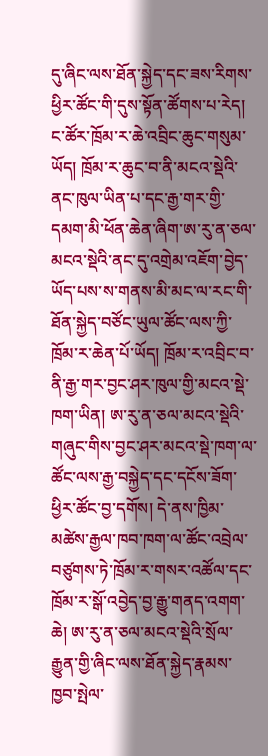དུ་ཞིང་ལས་ཐོན་སྐྱེད་དང་ཟས་རིགས་ཕྱིར་ཚོང་གི་དུས་སྟོན་ཚོགས་པ་རེད། ང་ཚོར་ཁྲོམ་ར་ཆེ་འབྲིང་ཆུང་གསུམ་ཡོད། ཁྲོམ་ར་ཆུང་བ་ནི་མངའ་སྡེའི་ནང་ཁུལ་ཡིན་པ་དང་རྒྱ་གར་གྱི་དམག་མི་ཕོན་ཆེན་ཞིག་ཨ་རུ་ན་ཅལ་མངའ་སྡེའི་ནང་དུ་འགྲེམ་འཇོག་བྱེད་ཡོད་པས་ས་གནས་མི་མང་ལ་རང་གི་ཐོན་སྐྱེད་བཙོང་ཡུལ་ཚོང་ལས་ཀྱི་ཁྲོམ་ར་ཆེན་པོ་ཡོད། ཁྲོམ་ར་འབྲིང་བ་ནི་རྒྱ་གར་བྱང་ཤར་ཁུལ་གྱི་མངའ་སྡེ་ཁག་ཡིན། ཨ་རུ་ན་ཅལ་མངའ་སྡེའི་གཞུང་གིས་བྱང་ཤར་མངའ་སྡེ་ཁག་ལ་ཚོང་ལས་རྒྱ་བསྐྱེད་དང་དངོས་ཟོག་ཕྱིར་ཚོང་བྱ་དགོས། དེ་ནས་ཁྱིམ་མཚེས་རྒྱལ་ཁབ་ཁག་ལ་ཚོང་འབྲེལ་བཙུགས་ཏེ་ཁྲོམ་ར་གསར་འཚོལ་དང་ཁྲོམ་ར་སྒོ་འབྱེད་བྱ་རྒྱུ་གནད་འགག་ཆེ། ཨ་རུ་ན་ཅལ་མངའ་སྡེའི་སྲོལ་རྒྱུན་གྱི་ཞིང་ལས་ཐོན་སྐྱེད་རྣམས་ཁྱབ་སྤེལ་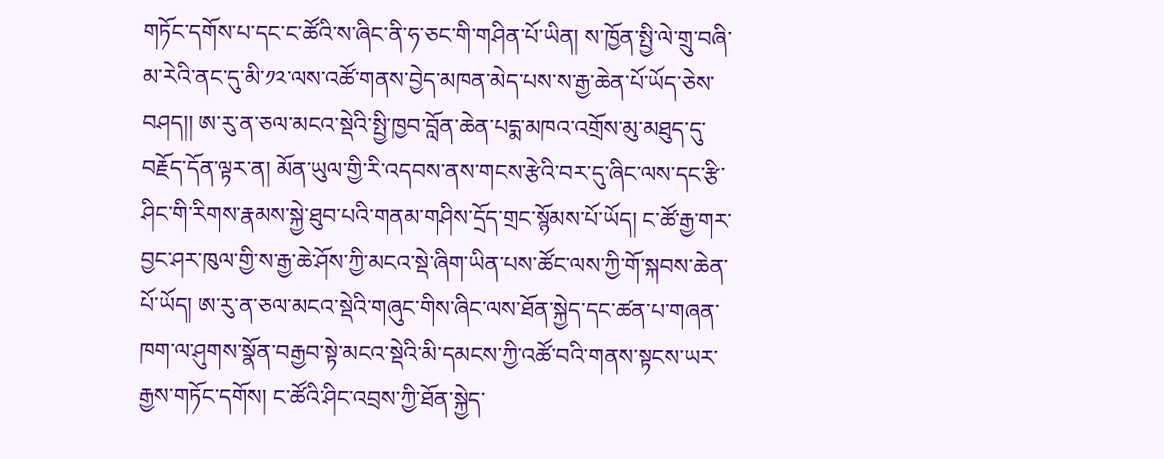གཏོང་དགོས་པ་དང་ང་ཚོའི་ས་ཞིང་ནི་ཧ་ཅང་གི་གཤིན་པོ་ཡིན། ས་ཁྱོན་སྤྱི་ལེ་གྲུ་བཞི་མ་རེའི་ནང་དུ་མི་༡༢་ལས་འཚོ་གནས་བྱེད་མཁན་མེད་པས་ས་རྒྱ་ཆེན་པོ་ཡོད་ཅེས་བཤད།། ཨ་རུ་ན་ཅལ་མངའ་སྡེའི་སྤྱི་ཁྱབ་བློན་ཆེན་པདྨ་མཁའ་འགྲོས་མུ་མཐུད་དུ་བརྗོད་དོན་ལྟར་ན། མོན་ཡུལ་གྱི་རི་འདབས་ནས་གངས་རྩེའི་བར་དུ་ཞིང་ལས་དང་རྩི་ཤིང་གི་རིགས་རྣམས་སྐྱེ་ཐུབ་པའི་གནམ་གཤིས་དྲོད་གྲང་སྙོམས་པོ་ཡོད། ང་ཚོ་རྒྱ་གར་བྱང་ཤར་ཁུལ་གྱི་ས་རྒྱ་ཆེ་ཤོས་ཀྱི་མངའ་སྡེ་ཞིག་ཡིན་པས་ཚོང་ལས་ཀྱི་གོ་སྐབས་ཆེན་པོ་ཡོད། ཨ་རུ་ན་ཅལ་མངའ་སྡེའི་གཞུང་གིས་ཞིང་ལས་ཐོན་སྐྱེད་དང་ཚན་པ་གཞན་ཁག་ལ་ཤུགས་སྣོན་བརྒྱབ་སྟེ་མངའ་སྡེའི་མི་དམངས་ཀྱི་འཚོ་བའི་གནས་སྟངས་ཡར་རྒྱས་གཏོང་དགོས། ང་ཚོའི་ཤིང་འབྲས་ཀྱི་ཐོན་སྐྱེད་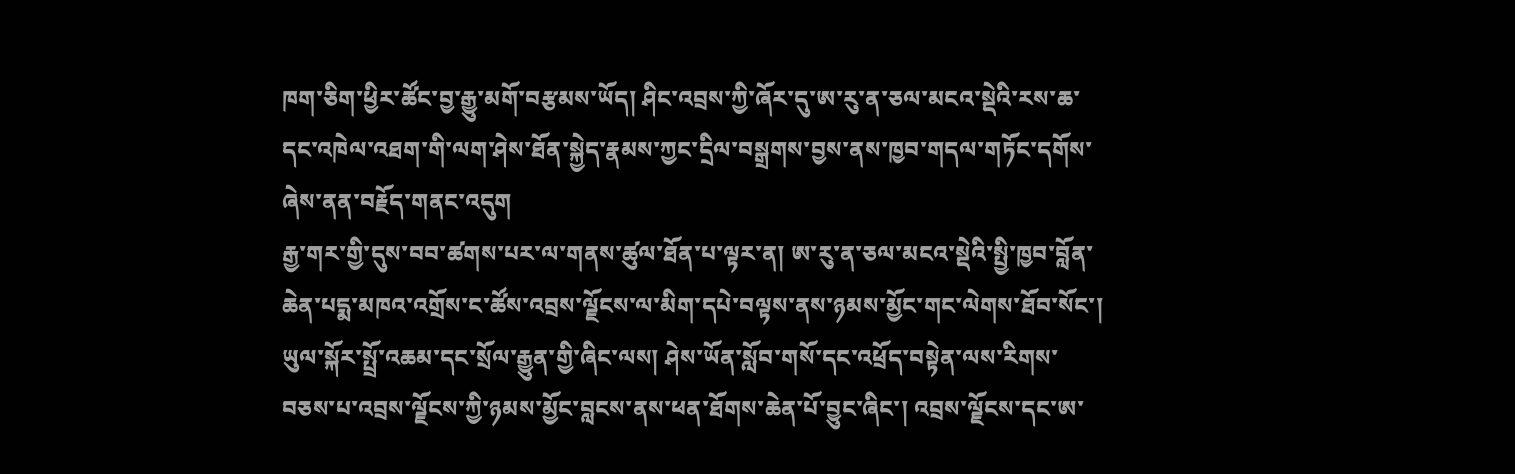ཁག་ཅིག་ཕྱིར་ཚོང་བྱ་རྒྱུ་མགོ་བརྩམས་ཡོད། ཤིང་འབྲས་ཀྱི་ཞོར་དུ་ཨ་རུ་ན་ཅལ་མངའ་སྡེའི་རས་ཆ་དང་འཁེལ་འཐག་གི་ལག་ཤེས་ཐོན་སྐྱེད་རྣམས་ཀྱང་དྲིལ་བསྒྲགས་བྱས་ནས་ཁྱབ་གདལ་གཏོང་དགོས་ཞེས་ནན་བརྗོད་གནང་འདུག
རྒྱ་གར་གྱི་དུས་བབ་ཚགས་པར་ལ་གནས་ཚུལ་ཐོན་པ་ལྟར་ན། ཨ་རུ་ན་ཅལ་མངའ་སྡེའི་སྤྱི་ཁྱབ་བློན་ཆེན་པདྨ་མཁའ་འགྲོས་ང་ཚོས་འབྲས་ལྗོངས་ལ་མིག་དཔེ་བལྟས་ནས་ཉམས་མྱོང་གང་ལེགས་ཐོབ་སོང་། ཡུལ་སྐོར་སྤྲོ་འཆམ་དང་སྲོལ་རྒྱུན་གྱི་ཞིང་ལས། ཤེས་ཡོན་སློབ་གསོ་དང་འཕྲོད་བསྟེན་ལས་རིགས་བཅས་པ་འབྲས་ལྗོངས་ཀྱི་ཉམས་མྱོང་བླངས་ནས་ཕན་ཐོགས་ཆེན་པོ་བྱུང་ཞིང་། འབྲས་ལྗོངས་དང་ཨ་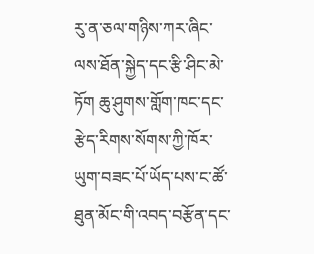རུ་ན་ཅལ་གཉིས་ཀར་ཞིང་ལས་ཐོན་སྐྱེད་དང་རྩི་ཤིང་མེ་ཏོག ཆུ་ཤུགས་གློག་ཁང་དང་རྩེད་རིགས་སོགས་ཀྱི་ཁོར་ཡུག་བཟང་པོ་ཡོད་པས་ང་ཚོ་ཐུན་མོང་གི་འབད་བརྩོན་དང་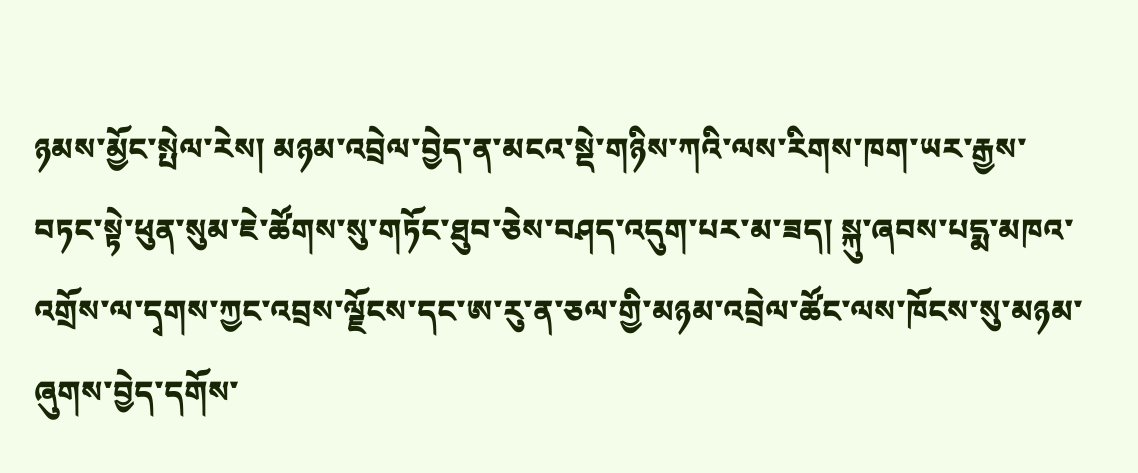ཉམས་མྱོང་སྤེལ་རེས། མཉམ་འབྲེལ་བྱེད་ན་མངའ་སྡེ་གཉིས་ཀའི་ལས་རིགས་ཁག་ཡར་རྒྱས་བཏང་སྟེ་ཕུན་སུམ་ཇེ་ཚོགས་སུ་གཏོང་ཐུབ་ཅེས་བཤད་འདུག་པར་མ་ཟད། སྐུ་ཞབས་པདྨ་མཁའ་འགྲོས་ལ་དྭགས་ཀྱང་འབྲས་ལྗོངས་དང་ཨ་རུ་ན་ཅལ་གྱི་མཉམ་འབྲེལ་ཚོང་ལས་ཁོངས་སུ་མཉམ་ཞུགས་བྱེད་དགོས་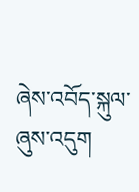ཞེས་འབོད་སྐུལ་ཞུས་འདུག